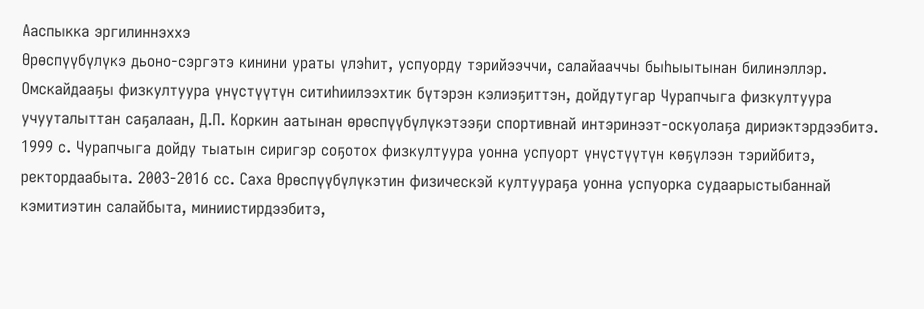Ааспыкка эргилиннэххэ
Өрөспүүбүлүкэ дьоно-сэргэтэ кинини ураты үлэһит, успуорду тэрийээччи, салайааччы быһыытынан билинэллэр. Омскайдааҕы физкултуура үнүстүүтүн ситиһиилээхтик бүтэрэн кэлиэҕиттэн, дойдутугар Чурапчыга физкултуура учууталыттан саҕалаан, Д.П. Коркин аатынан өрөспүүбүлүкэтээҕи спортивнай интэринээт-оскуолаҕа дириэктэрдээбитэ. 1999 с. Чурапчыга дойду тыатын сиригэр соҕотох физкултуура уонна успуорт үнүстүүтүн көҕүлээн тэрийбитэ, ректордаабыта. 2003-2016 сс. Саха Өрөспүүбүлүкэтин физическэй култуураҕа уонна успуорка судаарыстыбаннай кэмитиэтин салайбыта, миниистирдээбитэ,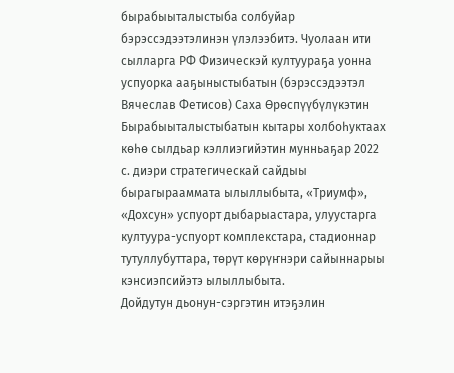бырабыыталыстыба солбуйар бэрэссэдээтэлинэн үлэлээбитэ. Чуолаан ити сылларга РФ Физическэй култуураҕа уонна успуорка ааҕыныстыбатын (бэрэссэдээтэл Вячеслав Фетисов) Саха Өрөспүүбүлүкэтин Бырабыыталыстыбатын кытары холбоһуктаах көһө сылдьар кэллиэгийэтин мунньаҕар 2022 с. диэри стратегическай сайдыы бырагырааммата ылыллыбыта, «Триумф», «Дохсун» успуорт дыбарыастара, улуустарга култуура-успуорт комплекстара, стадионнар тутуллубуттара, төрүт көрүҥнэри сайыннарыы кэнсиэпсийэтэ ылыллыбыта.
Дойдутун дьонун-сэргэтин итэҕэлин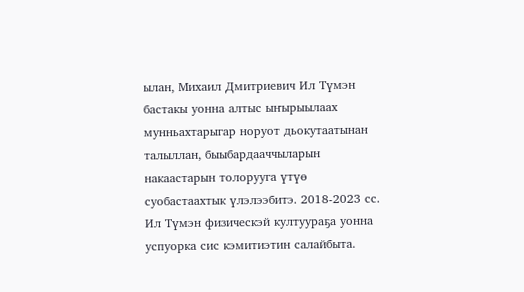ылан, Михаил Дмитриевич Ил Түмэн бастакы уонна алтыс ыҥырыылаах мунньахтарыгар норуот дьокутаатынан талыллан, быыбардааччыларын накаастарын толорууга үтүө суобастаахтык үлэлээбитэ. 2018-2023 сс. Ил Түмэн физическэй култуураҕа уонна успуорка сис кэмитиэтин салайбыта.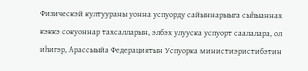Физическэй култуураны уонна успуорду сайыннарыыга сыһыаннах кэккэ сокуоннар тахсалларын, элбэх улууска успуорт саалалара, ол иһигэр, Арассыыйа Федерациятын Успуорка министиэристибэтин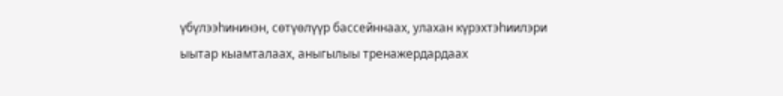үбүлээһининэн, сөтүөлүүр бассейннаах, улахан күрэхтэһиилэри ыытар кыамталаах, аныгылыы тренажердардаах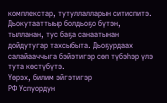комплекстар, тутуллалларын ситиспитэ.
Дьокутааттыыр болдьоҕо бүтэн, тылланан, тус баҕа санаатынан дойдутугар тахсыбыта. Дьоҕурдаах салайааччыга бэйэтигэр сөп түбэһэр үлэ тута көстүбүтэ.
Үөрэх, билим эйгэтигэр
РФ Успуордун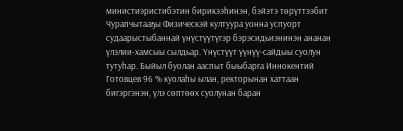министиэристибэтин бирикээһинэн, бэйэтэ төрүттээбит Чурапчытааҕы Физическэй култуура уонна успуорт судаарыстыбаннай үнүстүүтүгэр бэрэсидьиэнинэн ананан үлэлии-хамсыы сылдьар. Үнүстүүт үүнүү-сайдыы суолун тутуһар. Быйыл буолан ааспыт быыбарга Иннокентий Готовцев 96 % куолаһы ылан, ректорынан хаттаан бигэргэнэн, үлэ сөптөөх суолунан баран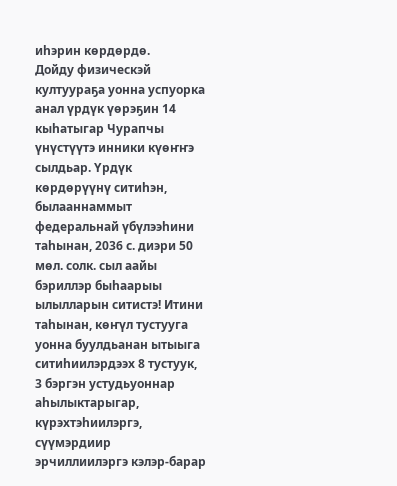иһэрин көрдөрдө.
Дойду физическэй култуураҕа уонна успуорка анал үрдүк үөрэҕин 14 кыһатыгар Чурапчы үнүстүүтэ инники күөҥҥэ сылдьар. Үрдүк көрдөрүүнү ситиһэн, былааннаммыт федеральнай үбүлээһини таһынан, 2036 с. диэри 50 мөл. солк. сыл аайы бэриллэр быһаарыы ылылларын ситистэ! Итини таһынан, көҥүл тустууга уонна буулдьанан ытыыга ситиһиилэрдээх 8 тустуук, 3 бэргэн устудьуоннар аһылыктарыгар, күрэхтэһиилэргэ, сүүмэрдиир эрчиллиилэргэ кэлэр-барар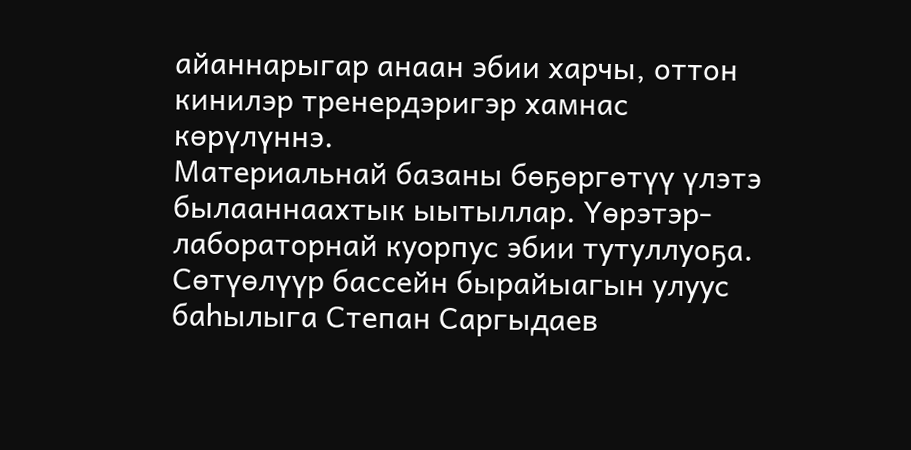айаннарыгар анаан эбии харчы, оттон кинилэр тренердэригэр хамнас көрүлүннэ.
Материальнай базаны бөҕөргөтүү үлэтэ былааннаахтык ыытыллар. Үөрэтэр-лабораторнай куорпус эбии тутуллуоҕа. Сөтүөлүүр бассейн бырайыагын улуус баһылыга Степан Саргыдаев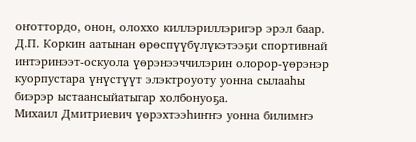оҥоттордо, онон, олоххо киллэриллэригэр эрэл баар. Д.П. Коркин аатынан өрөспүүбүлүкэтээҕи спортивнай интэринээт-оскуола үөрэнээччилэрин олорор-үөрэнэр куорпустара үнүстүүт элэктроуоту уонна сылааһы биэрэр ыстаансыйатыгар холбонуоҕа.
Михаил Дмитриевич үөрэхтээһиҥҥэ уонна билимҥэ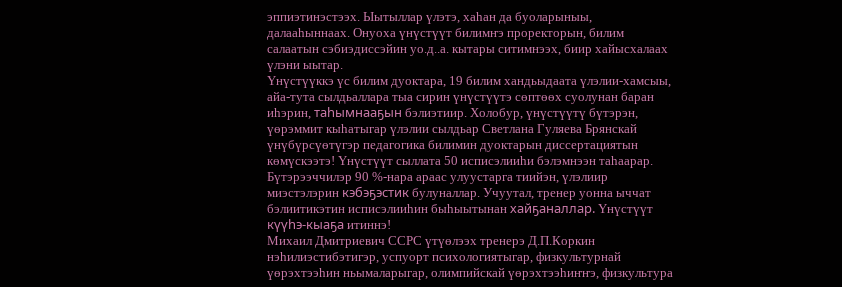эппиэтинэстээх. Ыытыллар үлэтэ, хаһан да буоларыныы, далааһыннаах. Онуоха үнүстүүт билимҥэ проректорын, билим салаатын сэбиэдиссэйин уо.д..а. кытары ситимнээх, биир хайысхалаах үлэни ыытар.
Үнүстүүккэ үс билим дуоктара, 19 билим хандьыдаата үлэлии-хамсыы, айа-тута сылдьаллара тыа сирин үнүстүүтэ сөптөөх суолунан баран иһэрин, таһымнааҕын бэлиэтиир. Холобур, үнүстүүтү бүтэрэн, үөрэммит кыһатыгар үлэлии сылдьар Светлана Гуляева Брянскай үнүбүрсүөтүгэр педагогика билимин дуоктарын диссертациятын көмүскээтэ! Үнүстүүт сыллата 50 исписэлииһи бэлэмнээн таһаарар. Бүтэрээччилэр 90 %-нара араас улуустарга тиийэн, үлэлиир миэстэлэрин кэбэҕэстик булуналлар. Учуутал, тренер уонна ыччат бэлиитикэтин исписэлииһин быһыытынан хайҕаналлар. Үнүстүүт күүһэ-кыаҕа итиннэ!
Михаил Дмитриевич ССРС үтүөлээх тренерэ Д.П.Коркин нэһилиэстибэтигэр, успуорт психологиятыгар, физкультурнай үөрэхтээһин ньымаларыгар, олимпийскай үөрэхтээһиҥҥэ, физкультура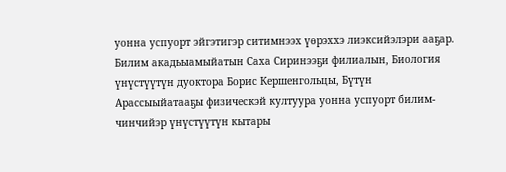уонна успуорт эйгэтигэр ситимнээх үөрэххэ лиэксийэлэри ааҕар. Билим акадьыамыйатын Саха Сиринээҕи филиалын, Биология үнүстүүтүн дуоктора Борис Кершенгольцы, Бүтүн Арассыыйатааҕы физическэй култуура уонна успуорт билим-чинчийэр үнүстүүтүн кытары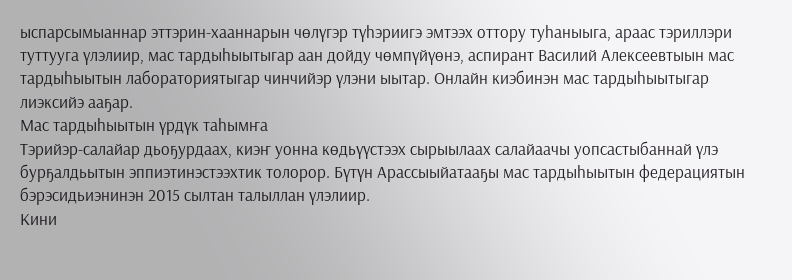ыспарсымыаннар эттэрин-хааннарын чөлүгэр түһэриигэ эмтээх оттору туһаныыга, араас тэриллэри туттууга үлэлиир, мас тардыһыытыгар аан дойду чөмпүйүөнэ, аспирант Василий Алексеевтыын мас тардыһыытын лабораториятыгар чинчийэр үлэни ыытар. Онлайн киэбинэн мас тардыһыытыгар лиэксийэ ааҕар.
Мас тардыһыытын үрдүк таһымҥа
Тэрийэр-салайар дьоҕурдаах, киэҥ уонна көдьүүстээх сырыылаах салайаачы уопсастыбаннай үлэ бурҕалдьытын эппиэтинэстээхтик толорор. Бүтүн Арассыыйатааҕы мас тардыһыытын федерациятын бэрэсидьиэнинэн 2015 сылтан талыллан үлэлиир.
Кини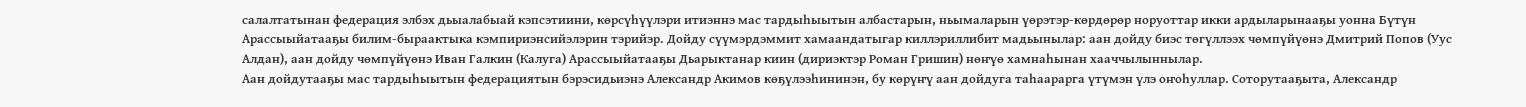салалтатынан федерация элбэх дьыалабыай кэпсэтиини, көрсүһүүлэри итиэннэ мас тардыһыытын албастарын, ньымаларын үөрэтэр-көрдөрөр норуоттар икки ардыларынааҕы уонна Бүтүн Арассыыйатааҕы билим-быраактыка кэмпириэнсийэлэрин тэрийэр. Дойду сүүмэрдэммит хамаандатыгар киллэриллибит мадьынылар: аан дойду биэс төгүллээх чөмпүйүөнэ Дмитрий Попов (Уус Алдан), аан дойду чөмпүйүөнэ Иван Галкин (Калуга) Арассыыйатааҕы Дьарыктанар киин (дириэктэр Роман Гришин) нөҥүө хамнаһынан хааччылыннылар.
Аан дойдутааҕы мас тардыһыытын федерациятын бэрэсидьиэнэ Александр Акимов көҕүлээһининэн, бу көрүҥү аан дойдуга таһаарарга үтүмэн үлэ оҥоһуллар. Соторутааҕыта, Александр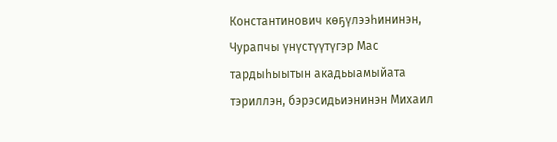Константинович көҕүлээһининэн, Чурапчы үнүстүүтүгэр Мас тардыһыытын акадьыамыйата тэриллэн, бэрэсидьиэнинэн Михаил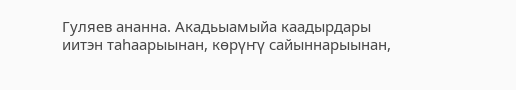Гуляев ананна. Акадьыамыйа каадырдары иитэн таһаарыынан, көрүҥү сайыннарыынан,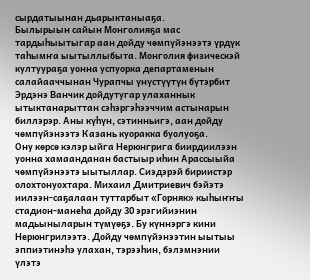сырдатыынан дьарыктаныаҕа.
Былырыын сайын Монголияҕа мас тардыһыытыгар аан дойду чөмпүйэнээтэ үрдүк таһымҥа ыытыллыбыта. Монголия физическэй култуураҕа уонна успуорка департаменын салайааччынан Чурапчы үнүстүүтүн бүтэрбит Эрдэнэ Ванчик дойдутугар улаханнык ытыктанарыттан сэһэргэһээччим астынарын биллэрэр. Аны күһүн, сэтинньигэ, аан дойду чөмпүйэнээтэ Казань куоракка буолуоҕа.
Ону көрсө кэлэр ыйга Нерюнгрига биирдиилээн уонна хамаанданан бастыыр иһин Арассыыйа чөмпүйэнээтэ ыытыллар. Сиэдэрэй бириистэр олохтонуохтара. Михаил Дмитриевич бэйэтэ иилээн-саҕалаан туттарбыт «Горняк» кыһыҥҥы стадион-манеһа дойду 30 эрэгийиэнин мадьыныларын түмүөҕэ. Бу күннэргэ кини Нерюнгрилээтэ. Дойду чөмпүйэнээтин ыытыы эппиэтинэһэ улахан, тэрээһин, бэлэмнэнии үлэтэ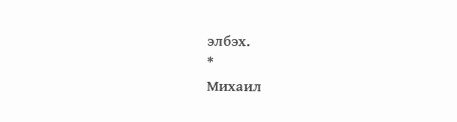элбэх.
*
Михаил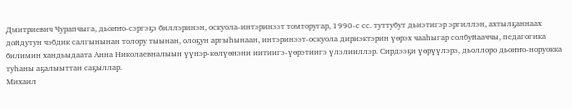Дмитриевич Чурапчыга, дьоҥҥо-сэргэҕэ биллэринэн, оскуола-интэринээт томторугар, 1990-с сс. туттубут дьиэтигэр эргиллэн, ахтылҕаннаах дойдутун чэбдик салгынынан толору тыынан, олоҕун аргыһынаан, интэринээт-оскуола дириэктэрин үөрэх чааһыгар солбуйааччы, педагогика билимин хандьыдаата Анна Николаевналыын үүнэр-көлүөнэни иитиигэ-үөрэтиигэ үлэлииллэр. Сирдээҕи үөрүүлэрэ, дьоллоро дьоҥҥо-норуокка туһаны аҕалыыттан саҕыллар.
Михаил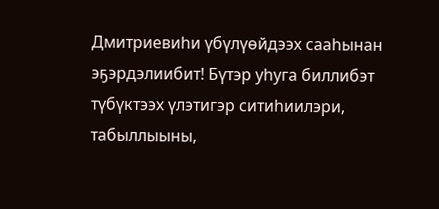Дмитриевиһи үбүлүөйдээх сааһынан эҕэрдэлиибит! Бүтэр уһуга биллибэт түбүктээх үлэтигэр ситиһиилэри, табыллыыны,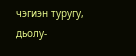чэгиэн туругу, дьолу-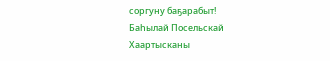соргуну баҕарабыт!
Баһылай Посельскай
Хаартысканы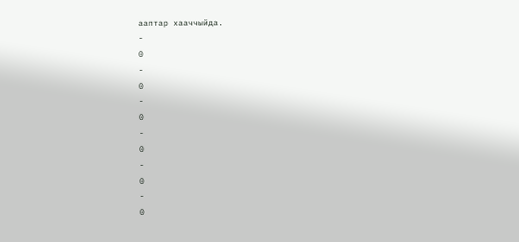ааптар хааччыйда.
-
0
-
0
-
0
-
0
-
0
-
0